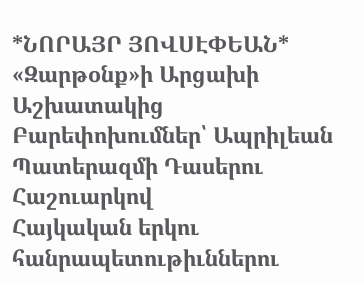*ՆՈՐԱՅՐ ՅՈՎՍԷՓԵԱՆ*
«Զարթօնք»ի Արցախի Աշխատակից
Բարեփոխումներ՝ Ապրիլեան Պատերազմի Դասերու Հաշուարկով
Հայկական երկու հանրապետութիւններու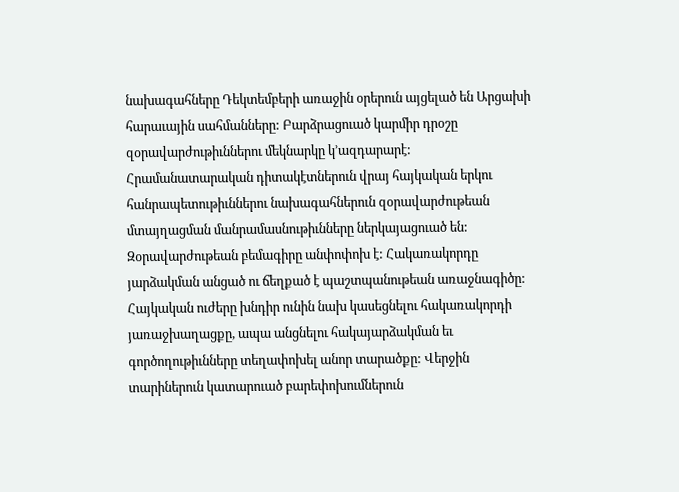նախագահները Դեկտեմբերի առաջին օրերուն այցելած են Արցախի հարաւային սահմանները: Բարձրացուած կարմիր դրօշը զօրավարժութիւններու մեկնարկը կ’ազդարարէ: Հրամանատարական դիտակէտներուն վրայ հայկական երկու հանրապետութիւններու նախագահներուն զօրավարժութեան մտայղացման մանրամասնութիւնները ներկայացուած են: Զօրավարժութեան բեմագիրը անփոփոխ է: Հակառակորդը յարձակման անցած ու ճեղքած է պաշտպանութեան առաջնագիծը: Հայկական ուժերը խնդիր ունին նախ կասեցնելու հակառակորդի յառաջխաղացքը, ապա անցնելու հակայարձակման եւ գործողութիւնները տեղափոխել անոր տարածքը: Վերջին տարիներուն կատարուած բարեփոխումներուն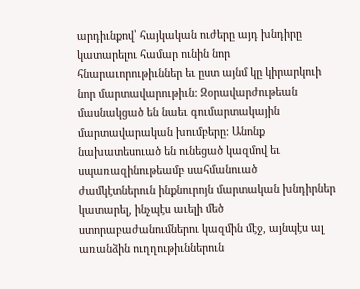արդիւնքով՝ հայկական ուժերը այդ խնդիրը կատարելու համար ունին նոր հնարաւորութիւններ եւ ըստ այնմ կը կիրարկուի նոր մարտավարութիւն: Զօրավարժութեան մասնակցած են նաեւ գումարտակային մարտավարական խումբերը: Անոնք նախատեսուած են ունեցած կազմով եւ սպառազինութեամբ սահմանուած ժամկէտներուն ինքնուրոյն մարտական խնդիրներ կատարել, ինչպէս աւելի մեծ ստորաբաժանումներու կազմին մէջ, այնպէս ալ առանձին ուղղութիւններուն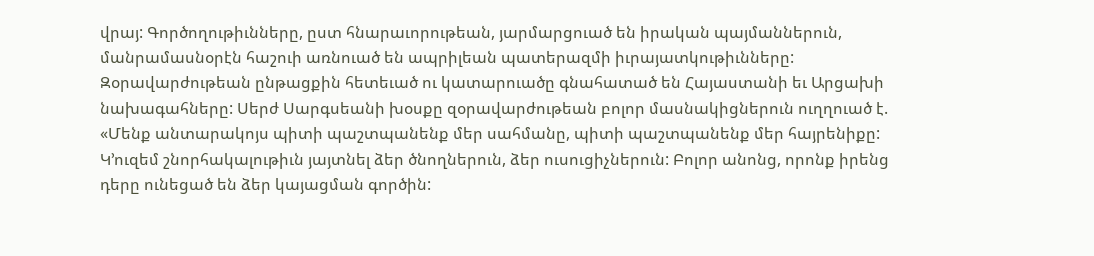վրայ: Գործողութիւնները, ըստ հնարաւորութեան, յարմարցուած են իրական պայմաններուն, մանրամասնօրէն հաշուի առնուած են ապրիլեան պատերազմի իւրայատկութիւնները:
Զօրավարժութեան ընթացքին հետեւած ու կատարուածը գնահատած են Հայաստանի եւ Արցախի նախագահները: Սերժ Սարգսեանի խօսքը զօրավարժութեան բոլոր մասնակիցներուն ուղղուած է. «Մենք անտարակոյս պիտի պաշտպանենք մեր սահմանը, պիտի պաշտպանենք մեր հայրենիքը: Կ’ուզեմ շնորհակալութիւն յայտնել ձեր ծնողներուն, ձեր ուսուցիչներուն: Բոլոր անոնց, որոնք իրենց դերը ունեցած են ձեր կայացման գործին: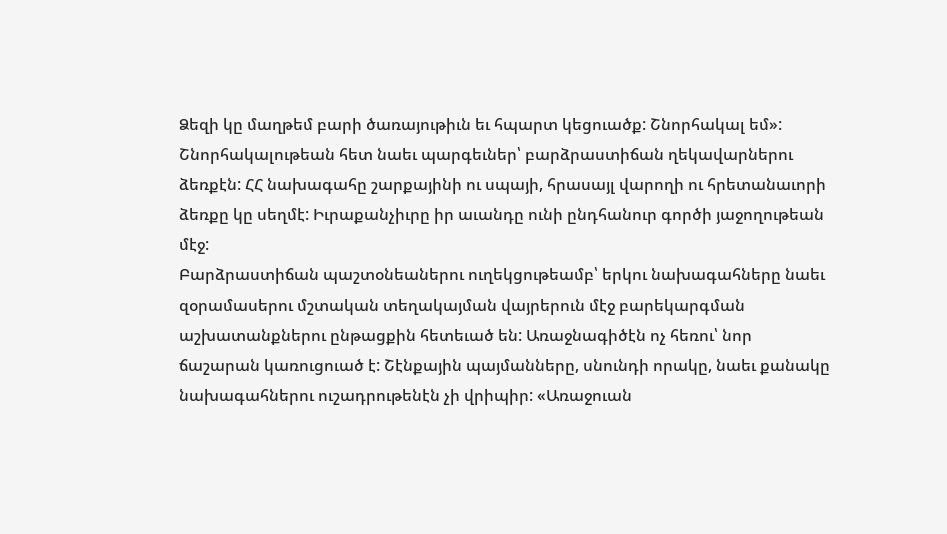Ձեզի կը մաղթեմ բարի ծառայութիւն եւ հպարտ կեցուածք: Շնորհակալ եմ»: Շնորհակալութեան հետ նաեւ պարգեւներ՝ բարձրաստիճան ղեկավարներու ձեռքէն: ՀՀ նախագահը շարքայինի ու սպայի, հրասայլ վարողի ու հրետանաւորի ձեռքը կը սեղմէ: Իւրաքանչիւրը իր աւանդը ունի ընդհանուր գործի յաջողութեան մէջ:
Բարձրաստիճան պաշտօնեաներու ուղեկցութեամբ՝ երկու նախագահները նաեւ զօրամասերու մշտական տեղակայման վայրերուն մէջ բարեկարգման աշխատանքներու ընթացքին հետեւած են: Առաջնագիծէն ոչ հեռու՝ նոր ճաշարան կառուցուած է: Շէնքային պայմանները, սնունդի որակը, նաեւ քանակը նախագահներու ուշադրութենէն չի վրիպիր: «Առաջուան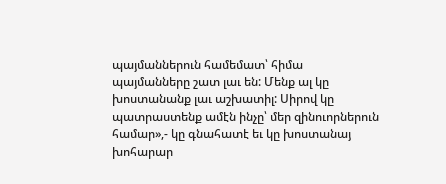պայմաններուն համեմատ՝ հիմա պայմանները շատ լաւ են: Մենք ալ կը խոստանանք լաւ աշխատիլ: Սիրով կը պատրաստենք ամէն ինչը՝ մեր զինուորներուն համար»,- կը գնահատէ եւ կը խոստանայ խոհարար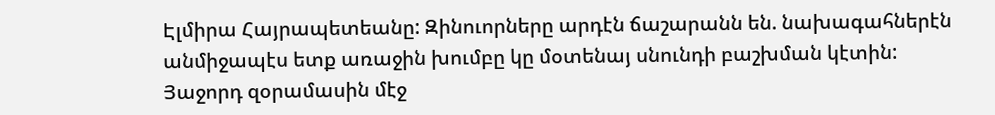Էլմիրա Հայրապետեանը: Զինուորները արդէն ճաշարանն են. նախագահներէն անմիջապէս ետք առաջին խումբը կը մօտենայ սնունդի բաշխման կէտին: Յաջորդ զօրամասին մէջ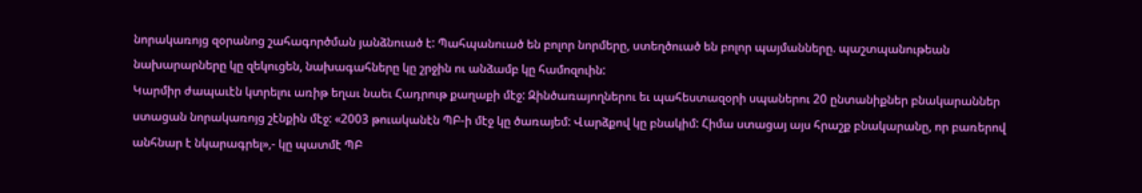նորակառոյց զօրանոց շահագործման յանձնուած է: Պահպանուած են բոլոր նորմերը, ստեղծուած են բոլոր պայմանները. պաշտպանութեան նախարարները կը զեկուցեն, նախագահները կը շրջին ու անձամբ կը համոզուին:
Կարմիր ժապաւէն կտրելու առիթ եղաւ նաեւ Հադրութ քաղաքի մէջ: Զինծառայողներու եւ պահեստազօրի սպաներու 20 ընտանիքներ բնակարաններ ստացան նորակառոյց շէնքին մէջ: «2003 թուականէն ՊԲ-ի մէջ կը ծառայեմ: Վարձքով կը բնակիմ: Հիմա ստացայ այս հրաշք բնակարանը, որ բառերով անհնար է նկարագրել»,- կը պատմէ ՊԲ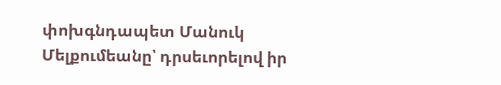փոխգնդապետ Մանուկ Մելքումեանը՝ դրսեւորելով իր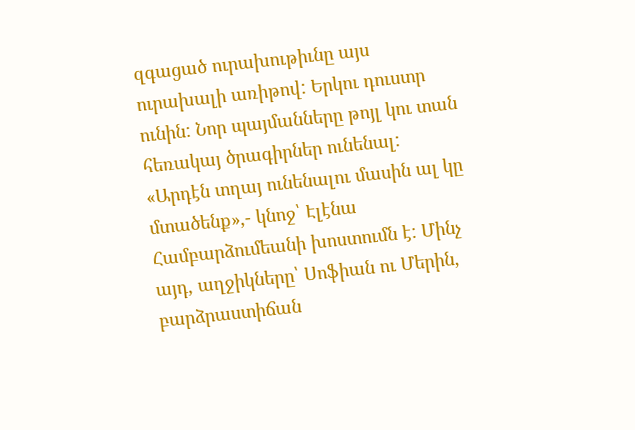զգացած ուրախութիւնը այս ուրախալի առիթով: Երկու դուստր ունին: Նոր պայմանները թոյլ կու տան հեռակայ ծրագիրներ ունենալ: «Արդէն տղայ ունենալու մասին ալ կը մտածենք»,- կնոջ՝ Էլէնա Համբարձումեանի խոստումն է: Մինչ այդ, աղջիկները՝ Սոֆիան ու Մերին, բարձրաստիճան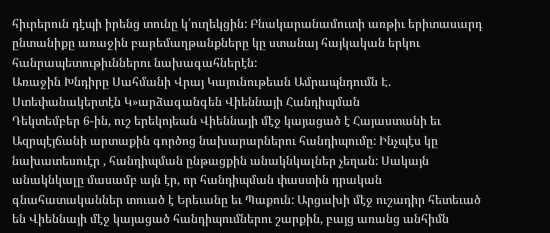հիւրերուն դէպի իրենց տունը կ՛ուղեկցին: Բնակարանամուտի առթիւ երիտասարդ ընտանիքը առաջին բարեմաղթանքները կը ստանայ հայկական երկու հանրապետութիւններու նախագահներէն:
Առաջին Խնդիրը Սահմանի Վրայ Կայունութեան Ամրապնդումն Է.
Ստեփանակերտէն Կ»արձագանգեն Վիեննայի Հանդիպման
Դեկտեմբեր 6-ին, ուշ երեկոյեան Վիեննայի մէջ կայացած է Հայաստանի եւ Ազրպէյճանի արտաքին գործոց նախարարներու հանդիպումը: Ինչպէս կը նախատեսուէր , հանդիպման ընթացքին անակնկալներ չեղան: Սակայն անակնկալը մասամբ այն էր, որ հանդիպման փաստին դրական գնահատականներ տուած է Երեւանը եւ Պաքուն: Արցախի մէջ ուշադիր հետեւած են Վիեննայի մէջ կայացած հանդիպումներու շարքին, բայց առանց անհիմն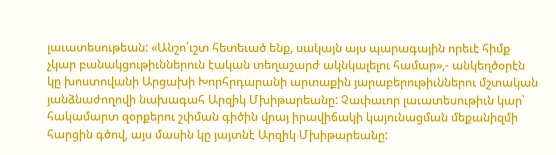լաւատեսութեան: «Անշո՛ւշտ հետեւած ենք, սակայն այս պարագային որեւէ հիմք չկար բանակցութիւններուն էական տեղաշարժ ակնկալելու համար»,- անկեղծօրէն կը խոստովանի Արցախի Խորհրդարանի արտաքին յարաբերութիւններու մշտական յանձնաժողովի նախագահ Արզիկ Մխիթարեանը: Չափաւոր լաւատեսութիւն կար՝ հակամարտ զօրքերու շփման գիծին վրայ իրավիճակի կայունացման մեքանիզմի հարցին գծով, այս մասին կը յայտնէ Արզիկ Մխիթարեանը: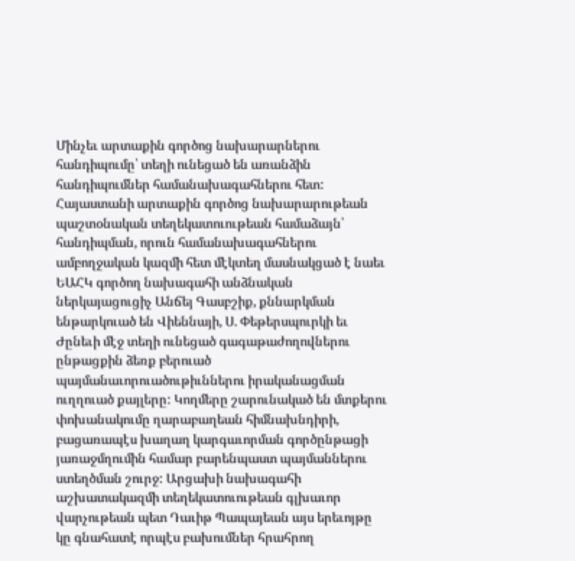Մինչեւ արտաքին գործոց նախարարներու հանդիպումը՝ տեղի ունեցած են առանձին հանդիպումներ համանախագահներու հետ: Հայաստանի արտաքին գործոց նախարարութեան պաշտօնական տեղեկատուութեան համաձայն՝ հանդիպման, որուն համանախագահներու ամբողջական կազմի հետ մէկտեղ մասնակցած է նաեւ ԵԱՀԿ գործող նախագահի անձնական ներկայացուցիչ Անճեյ Գասբշիք, քննարկման ենթարկուած են Վիեննայի, Ս. Փեթերսպուրկի եւ Ժընեւի մէջ տեղի ունեցած գագաթաժողովներու ընթացքին ձեռք բերուած պայմանաւորուածութիւններու իրականացման ուղղուած քայլերը: Կողմերը շարունակած են մտքերու փոխանակումը ղարաբաղեան հիմնախնդիրի, բացառապէս խաղաղ կարգաւորման գործընթացի յառաջմղումին համար բարենպաստ պայմաններու ստեղծման շուրջ: Արցախի նախագահի աշխատակազմի տեղեկատուութեան գլխաւոր վարչութեան պետ Դաւիթ Պապայեան այս երեւոյթը կը գնահատէ որպէս բախումներ հրահրող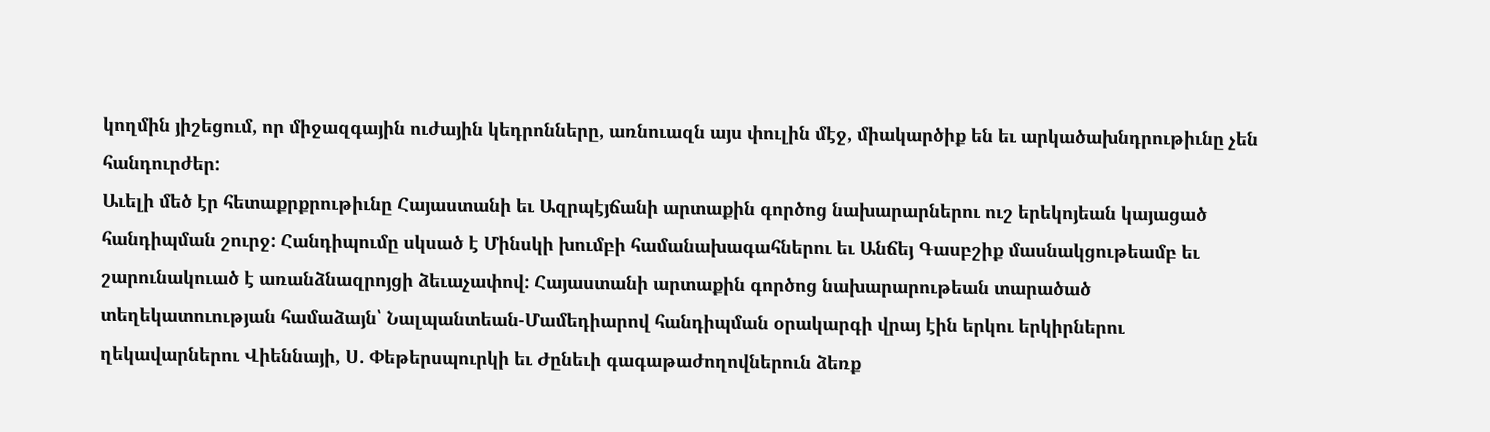կողմին յիշեցում, որ միջազգային ուժային կեդրոնները, առնուազն այս փուլին մէջ, միակարծիք են եւ արկածախնդրութիւնը չեն հանդուրժեր:
Աւելի մեծ էր հետաքրքրութիւնը Հայաստանի եւ Ազրպէյճանի արտաքին գործոց նախարարներու ուշ երեկոյեան կայացած հանդիպման շուրջ: Հանդիպումը սկսած է Մինսկի խումբի համանախագահներու եւ Անճեյ Գասբշիք մասնակցութեամբ եւ շարունակուած է առանձնազրոյցի ձեւաչափով: Հայաստանի արտաքին գործոց նախարարութեան տարածած տեղեկատուության համաձայն՝ Նալպանտեան-Մամեդիարով հանդիպման օրակարգի վրայ էին երկու երկիրներու ղեկավարներու Վիեննայի, Ս. Փեթերսպուրկի եւ Ժընեւի գագաթաժողովներուն ձեռք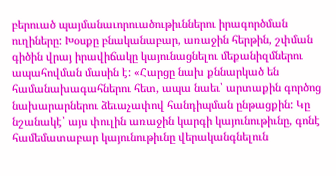բերուած պայմանաւորուածութիւններու իրագործման ուղիները: Խօսքը բնականաբար, առաջին հերթին, շփման գիծին վրայ իրավիճակը կայունացնելու մեքանիզմներու ապահովման մասին է: «Հարցը նախ քննարկած են համանախագահներու հետ, ապա նաեւ՝ արտաքին գործոց նախարարներու ձեւաչափով հանդիպման ընթացքին: Կը նշանակէ՝ այս փուլին առաջին կարգի կայունութիւնը, գոնէ համեմատաբար կայունութիւնը վերականգնելուն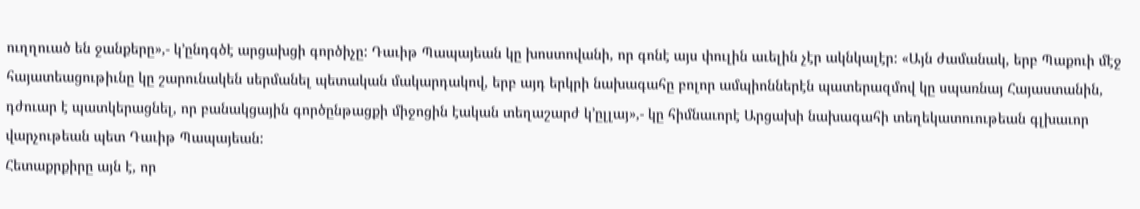ուղղուած են ջանքերը»,- կ’ընդգծէ արցախցի գործիչը: Դաւիթ Պապայեան կը խոստովանի, որ գոնէ այս փուլին աւելին չէր ակնկալէր: «Այն ժամանակ, երբ Պաքուի մէջ հայատեացութիւնը կը շարունակեն սերմանել պետական մակարդակով, երբ այդ երկրի նախագահը բոլոր ամպիոններէն պատերազմով կը սպառնայ Հայաստանին, դժուար է պատկերացնել, որ բանակցային գործընթացքի միջոցին էական տեղաշարժ կ’ըլլայ»,- կը հիմնաւորէ Արցախի նախագահի տեղեկատուութեան գլխաւոր վարչութեան պետ Դաւիթ Պապայեան:
Հետաքրքիրը այն է, որ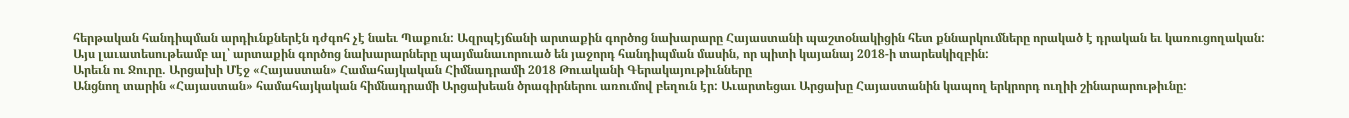հերթական հանդիպման արդիւնքներէն դժգոհ չէ նաեւ Պաքուն: Ազրպէյճանի արտաքին գործոց նախարարը Հայաստանի պաշտօնակիցին հետ քննարկումները որակած է դրական եւ կառուցողական:
Այս լաւատեսութեամբ ալ՝ արտաքին գործոց նախարարները պայմանաւորուած են յաջորդ հանդիպման մասին, որ պիտի կայանայ 2018-ի տարեսկիզբին:
Արեւն ու Ջուրը. Արցախի Մէջ «Հայաստան» Համահայկական Հիմնադրամի 2018 Թուականի Գերակայութիւնները
Անցնող տարին «Հայաստան» համահայկական հիմնադրամի Արցախեան ծրագիրներու առումով բեղուն էր: Աւարտեցաւ Արցախը Հայաստանին կապող երկրորդ ուղիի շինարարութիւնը: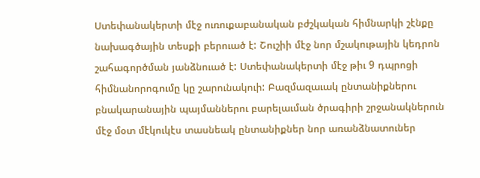Ստեփանակերտի մէջ ուռուքաբանական բժշկական հիմնարկի շէնքը նախագծային տեսքի բերուած է: Շուշիի մէջ նոր մշակութային կեդրոն շահագործման յանձնուած է: Ստեփանակերտի մէջ թիւ 9 դպրոցի հիմնանորոգումը կը շարունակուի: Բազմազաւակ ընտանիքներու բնակարանային պայմաններու բարելաւման ծրագիրի շրջանակներուն մէջ մօտ մէկուկէս տասնեակ ընտանիքներ նոր առանձնատուներ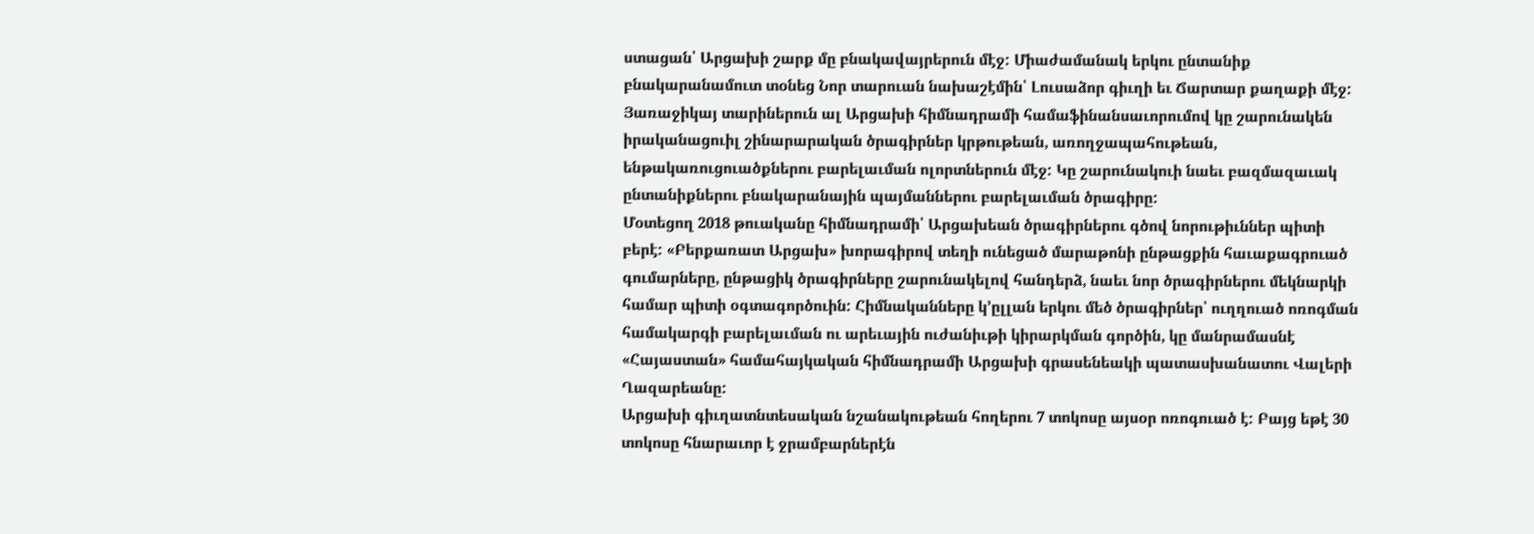ստացան՝ Արցախի շարք մը բնակավայրերուն մէջ: Միաժամանակ երկու ընտանիք բնակարանամուտ տօնեց Նոր տարուան նախաշէմին՝ Լուսաձոր գիւղի եւ Ճարտար քաղաքի մէջ: Յառաջիկայ տարիներուն ալ Արցախի հիմնադրամի համաֆինանսաւորումով կը շարունակեն իրականացուիլ շինարարական ծրագիրներ կրթութեան, առողջապահութեան, ենթակառուցուածքներու բարելաւման ոլորտներուն մէջ: Կը շարունակուի նաեւ բազմազաւակ ընտանիքներու բնակարանային պայմաններու բարելաւման ծրագիրը:
Մօտեցող 2018 թուականը հիմնադրամի՝ Արցախեան ծրագիրներու գծով նորութիւններ պիտի բերէ: «Բերքառատ Արցախ» խորագիրով տեղի ունեցած մարաթոնի ընթացքին հաւաքագրուած գումարները, ընթացիկ ծրագիրները շարունակելով հանդերձ, նաեւ նոր ծրագիրներու մեկնարկի համար պիտի օգտագործուին: Հիմնականները կ’ըլլան երկու մեծ ծրագիրներ՝ ուղղուած ոռոգման համակարգի բարելաւման ու արեւային ուժանիւթի կիրարկման գործին, կը մանրամասնէ «Հայաստան» համահայկական հիմնադրամի Արցախի գրասենեակի պատասխանատու Վալերի Ղազարեանը:
Արցախի գիւղատնտեսական նշանակութեան հողերու 7 տոկոսը այսօր ոռոգուած է: Բայց եթէ 30 տոկոսը հնարաւոր է ջրամբարներէն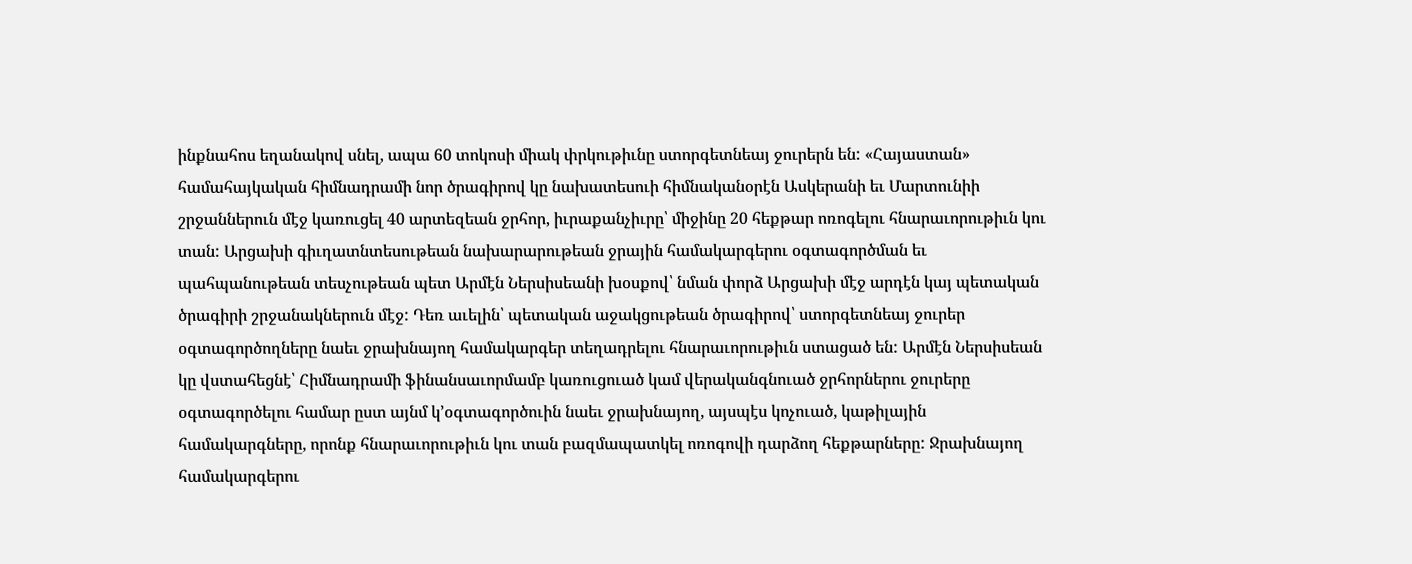ինքնահոս եղանակով սնել, ապա 60 տոկոսի միակ փրկութիւնը ստորգետնեայ ջուրերն են: «Հայաստան» համահայկական հիմնադրամի նոր ծրագիրով կը նախատեսուի հիմնականօրէն Ասկերանի եւ Մարտունիի շրջաններուն մէջ կառուցել 40 արտեզեան ջրհոր, իւրաքանչիւրը՝ միջինը 20 հեքթար ոռոգելու հնարաւորութիւն կու տան: Արցախի գիւղատնտեսութեան նախարարութեան ջրային համակարգերու օգտագործման եւ պահպանութեան տեսչութեան պետ Արմէն Ներսիսեանի խօսքով՝ նման փորձ Արցախի մէջ արդէն կայ պետական ծրագիրի շրջանակներուն մէջ: Դեռ աւելին՝ պետական աջակցութեան ծրագիրով՝ ստորգետնեայ ջուրեր օգտագործողները նաեւ ջրախնայող համակարգեր տեղադրելու հնարաւորութիւն ստացած են: Արմէն Ներսիսեան կը վստահեցնէ՝ Հիմնադրամի ֆինանսաւորմամբ կառուցուած կամ վերականգնուած ջրհորներու ջուրերը օգտագործելու համար ըստ այնմ կ’օգտագործուին նաեւ ջրախնայող, այսպէս կոչուած, կաթիլային համակարգները, որոնք հնարաւորութիւն կու տան բազմապատկել ոռոգովի դարձող հեքթարները: Ջրախնայող համակարգերու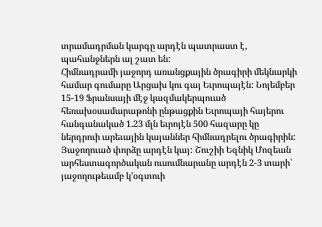տրամադրման կարգը արդէն պատրաստ է, պահանջներն ալ շատ են:
Հիմնադրամի յաջորդ առանցքային ծրագիրի մեկնարկի համար գումարը Արցախ կու գայ Եւրոպայէն: Նոյեմբեր 15-19 Ֆրանսայի մէջ կազմակերպուած հեռախօսամարաթոնի ընթացքին Եւրոպայի հայերու հանգանակած 1.23 մլն եւրոյէն 500 հազարը կը ներդրուի արեւային կայաններ հիմնադրելու ծրագիրին: Յաջողուած փորձը արդէն կայ: Շուշիի Եզնիկ Մոզեան արհեստագործական ուսումնարանը արդէն 2-3 տարի՝ յաջողութեամբ կ’օգտուի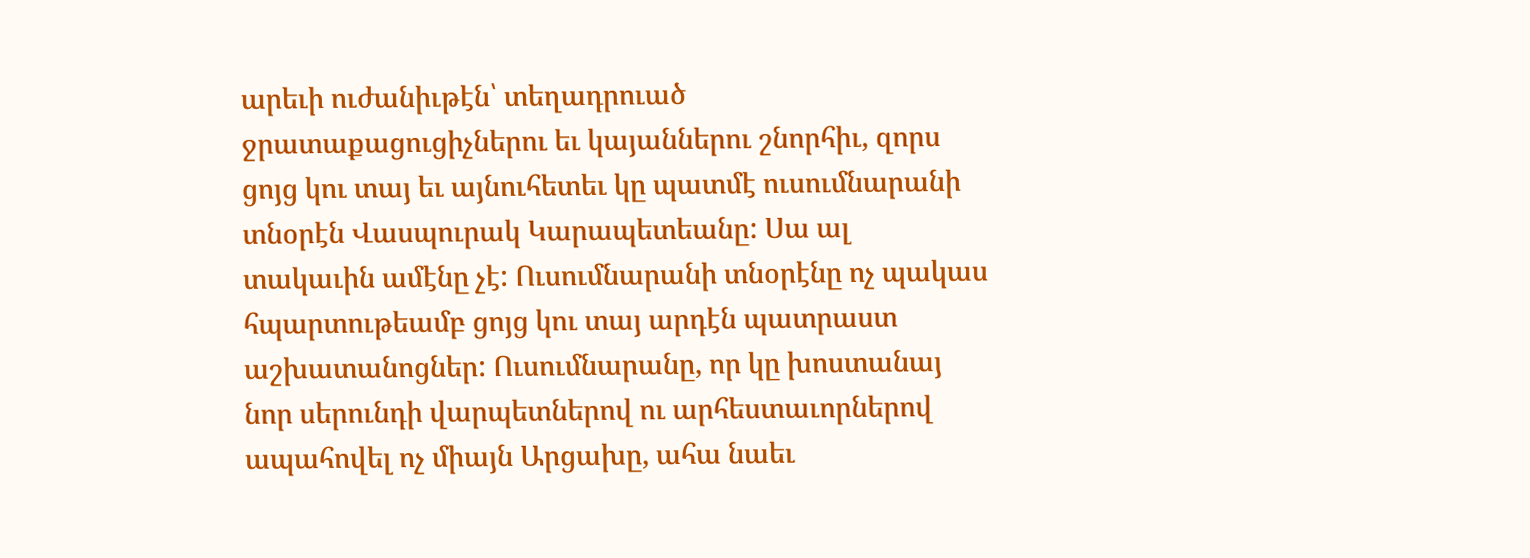արեւի ուժանիւթէն՝ տեղադրուած ջրատաքացուցիչներու եւ կայաններու շնորհիւ, զորս ցոյց կու տայ եւ այնուհետեւ կը պատմէ ուսումնարանի տնօրէն Վասպուրակ Կարապետեանը: Սա ալ տակաւին ամէնը չէ: Ուսումնարանի տնօրէնը ոչ պակաս հպարտութեամբ ցոյց կու տայ արդէն պատրաստ աշխատանոցներ: Ուսումնարանը, որ կը խոստանայ նոր սերունդի վարպետներով ու արհեստաւորներով ապահովել ոչ միայն Արցախը, ահա նաեւ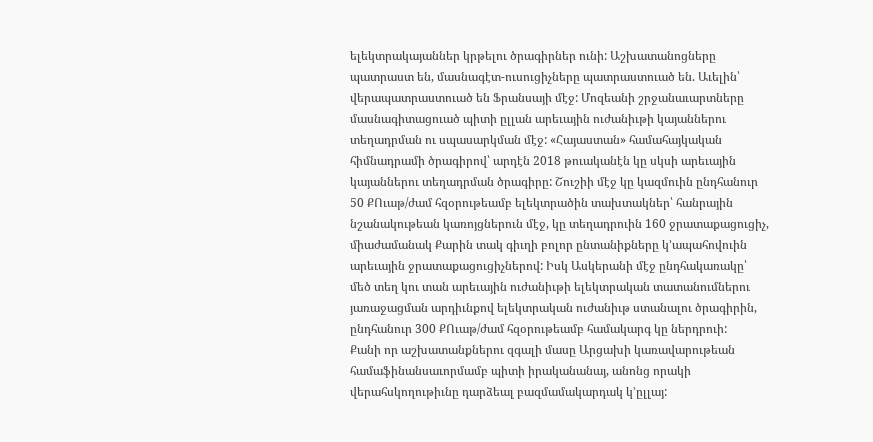ելեկտրակայաններ կրթելու ծրագիրներ ունի: Աշխատանոցները պատրաստ են, մասնագէտ-ուսուցիչները պատրաստուած են. Աւելին՝ վերապատրաստուած են Ֆրանսայի մէջ: Մոզեանի շրջանաւարտները մասնագիտացուած պիտի ըլլան արեւային ուժանիւթի կայաններու տեղադրման ու սպասարկման մէջ: «Հայաստան» համահայկական հիմնադրամի ծրագիրով՝ արդէն 2018 թուականէն կը սկսի արեւային կայաններու տեղադրման ծրագիրը: Շուշիի մէջ կը կազմուին ընդհանուր 50 ՔՈւաթ/ժամ հզօրութեամբ ելեկտրածին տախտակներ՝ հանրային նշանակութեան կառոյցներուն մէջ, կը տեղադրուին 160 ջրատաքացուցիչ, միաժամանակ Քարին տակ գիւղի բոլոր ընտանիքները կ’ապահովուին արեւային ջրատաքացուցիչներով: Իսկ Ասկերանի մէջ ընդհակառակը՝ մեծ տեղ կու տան արեւային ուժանիւթի ելեկտրական տատանումներու յառաջացման արդիւնքով ելեկտրական ուժանիւթ ստանալու ծրագիրին, ընդհանուր 300 ՔՈւաթ/ժամ հզօրութեամբ համակարգ կը ներդրուի:
Քանի որ աշխատանքներու զգալի մասը Արցախի կառավարութեան համաֆինանսաւորմամբ պիտի իրականանայ, անոնց որակի վերահսկողութիւնը դարձեալ բազմամակարդակ կ’ըլլայ: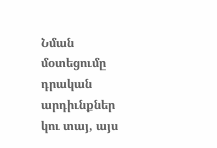Նման մօտեցումը դրական արդիւնքներ կու տայ, այս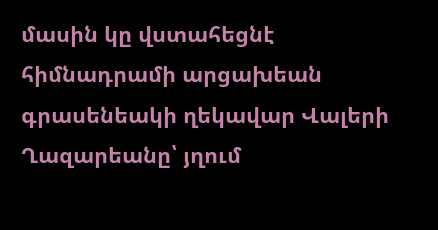մասին կը վստահեցնէ հիմնադրամի արցախեան գրասենեակի ղեկավար Վալերի Ղազարեանը՝ յղում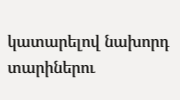կատարելով նախորդ տարիներու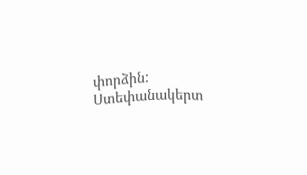փորձին:
Ստեփանակերտ